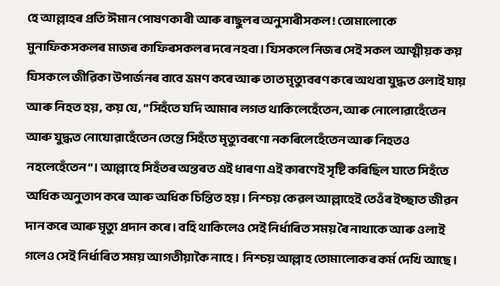হে আল্লাহৰ প্ৰতি ঈমান পোষণকাৰী আৰু ৰাছুলৰ অনুসাৰীসকল! তোমালোকে মুনাফিকসকলৰ মাজৰ কাফিৰসকলৰ দৰে নহবা। যিসকলে নিজৰ সেই সকল আত্মীয়ক কয় যিসকলে জীৱিকা উপাৰ্জনৰ বাবে ভ্ৰমণ কৰে আৰু তাত মৃত্যুবৰণ কৰে অথবা যুদ্ধত ওলাই যায় আৰু নিহত হয়, কয় যে, “সিহঁতে যদি আমাৰ লগত থাকিলেহেঁতেন, আৰু নোলোৱাহেঁতেন আৰু যুদ্ধত নোযোৱাহেঁতেন তেন্তে সিহঁতে মৃত্যুবৰণো নকৰিলেহেঁতেন আৰু নিহতও নহলেহেঁতেন”। আল্লাহে সিহঁতৰ অন্তৰত এই ধাৰণা এই কাৰণেই সৃষ্টি কৰিছিল যাতে সিহঁতে অধিক অনুতাপ কৰে আৰু অধিক চিন্তিত হয়। নিশ্চয় কেৱল আল্লাহেই তেওঁৰ ইচ্ছাত জীৱন দান কৰে আৰু মৃত্যু প্ৰদান কৰে। বহি থাকিলেও সেই নিৰ্ধাৰিত সময় ৰৈ নাথাকে আৰু ওলাই গলেও সেই নিৰ্ধাৰিত সময় আগতীয়াকৈ নাহে। নিশ্চয় আল্লাহ তোমালোকৰ কৰ্ম দেখি আছে।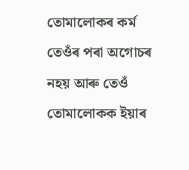তোমালোকৰ কৰ্ম তেওঁৰ পৰা অগোচৰ নহয় আৰু তেওঁ তোমালোকক ইয়াৰ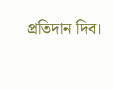প্ৰতিদান দিব।